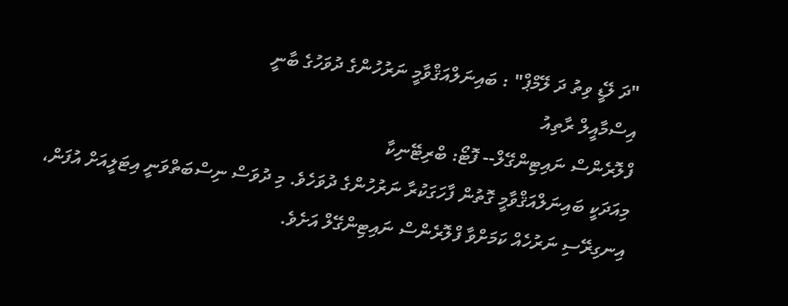"ދަ ލޭޑީ ވިތު ދަ ލޭމްޕް" : ބައިނަލްއަޤްވާމީ ނަރުހުންގެ ދުވަހުގެ ބާނީ
އިސްމާއީލް ރާތިއު
ފްލޮރެންސް ނައިޓިންގޭލް-- ފޮޓޯ: ބްރިޓޭނިކާ
މިއަދަކީ ބައިނަލްއަޤްވާމީ ގޮތުން ފާހަގަކުރާ ނަރުހުންގެ ދުވަހެވެ. މި ދުވަސް ނިސްބަތްވަނީ އިޓަލީއަށް އުފަން، އިނގިރޭސި ނަރުހެއް ކަމަށްވާ ފްލޮރެންސް ނައިޓިންގޭލް އަށެވެ.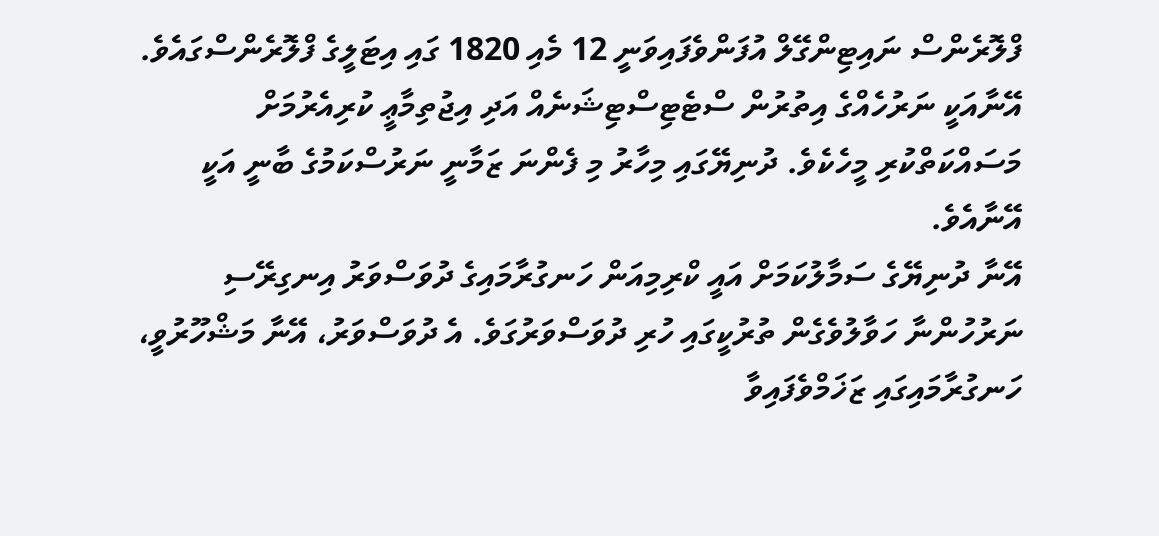ފްލޮރެންސް ނައިޓިންގޭލް އުފަންވެފައިވަނީ 12 މެއި 1820 ގައި އިޓަލީގެ ފްލޮރެންސްގައެވެ. އޭނާއަކީ ނަރުހެއްގެ އިތުރުން ސްޓެޓިސްޓިޝަނެއް އަދި އިޖުތިމާޢީ ކުރިއެރުމަށް މަސައްކަތްކުރި މީހެކެވެ. ދުނިޔޭގައި މިހާރު މި ފެންނަ ޒަމާނީ ނަރުސްކަމުގެ ބާނީ އަކީ އޭނާއެވެ.
އޭނާ ދުނިޔޭގެ ސަމާލުކަމަށް އައީ ކްރިމިއަން ހަނގުރާމައިގެ ދުވަސްވަރު އިނގިރޭސި ނަރުހުންނާ ހަވާލުވެގެން ތުރުކީގައި ހުރި ދުވަސްވަރުގަވެ. އެ ދުވަސްވަރު، އޭނާ މަޝްހޫރުވީ، ހަނގުރާމައިގައި ޒަޚަމްވެފައިވާ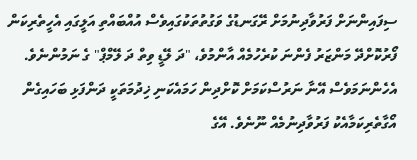ސިފައިންނަށް ފަރުވާދިނުމަށް ރޭގަނޑުގެ ވަގުތުތަކުގައިވެސް އުއްބައްތި އަލީގައި އެހީތެރިކަން ފޯރުކޮށްދޭ މަންޒަރު ފެންނަ ކުރެހުމެއް އާންމުވެ، "ދަ ލޭޑީ ވިތް ދަ ލޭމްޕް" ގެ ނަމުންނެވެ. އެހެންނަމަވެސް އޭނާ ނަރުސްކަމަށް ކޮށްދިން ހަމައެކަނި ޚިދުމަތަކީ ދަންފަޅި ބަހައިގެން އޯގާތެރިކަމާއެކު ފަރުވާދިނުމެއް ނޫނެވެ. އޭގެ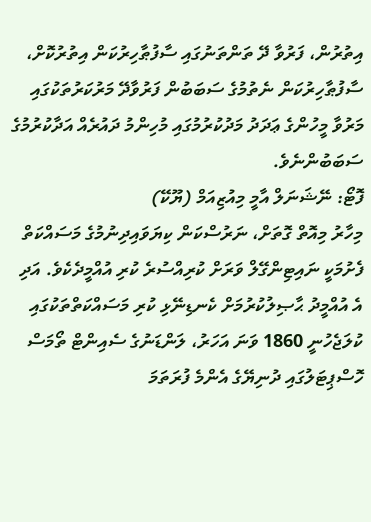އިތުރުން، ފަރުވާ ދޭ ތަންތަނުގައި ސާފުޠާހިރުކަން އިތުރުކޮށް، ސާފުޠާހިރުކަން ނެތުމުގެ ސަބަބުން ފަރުވާދޭ މަރުކަރުތަކުގައި މަރުވާ މީހުންގެ ޢަދަދު މަދުކުރުމުގައި މުހިންމު ދައުރެއް އަދާކުރުމުގެ ސަބަބުންނެވެ.
ފޮޓޯ: ނޭޝަނަލް އާމީ މިއުޒިއަމް (ޔޫކޭ)
މިހާރު މިއޮތް ގޮތަށް، ނަރުސްކަން ކިޔަވައިދިނުމުގެ މަސައްކަތް ފެށުމަކީ ނައިޓިންގޭލް ވަރަށް ކުރިއްސުރެ ކުރި އުއްމީދެކެވެ. އަދި އެ އުއްމީދު ޙާޞިލުކުރުމަށް ކެނޑިނޭޅި ކުރި މަސައްކަތްތަކުގައި ކުލަޖެހުނީ 1860 ވަނަ އަހަރު، ލަންޑަނުގެ ސެއިންޓް ތޯމަސް ހޮސްޕިޓަލުގައި ދުނިޔޭގެ އެންމެ ފުރަތަމަ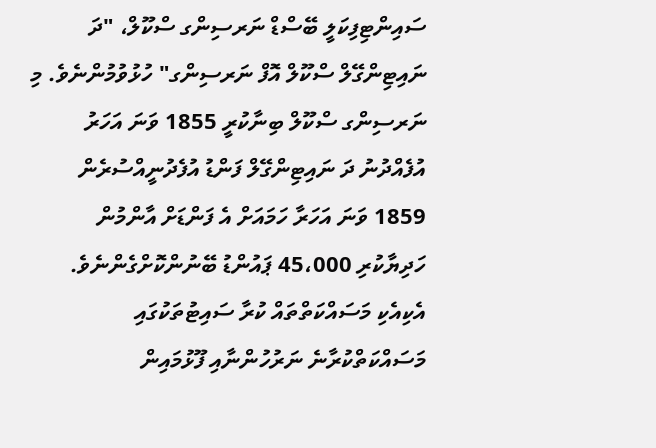ސައިންޓިފިކަލީ ބޭސްޑް ނަރސިންގ ސްކޫލް، "ދަ ނައިޓިންގޭލް ސްކޫލް އޮފް ނަރސިންގ" ހުޅުވުމުންނެވެ. މި ނަރސިންގ ސްކޫލް ބިނާކުރީ 1855 ވަނަ އަހަރު އުފެއްދުނު ދަ ނައިޓިންގޭލް ފަންޑު އުފެދުނީއްސުރެން 1859 ވަނަ އަހަރާ ހަމައަށް އެ ފަންޑަށް އާންމުން ހަދިޔާކުރި 45،000 ޕައުންޑު ބޭނުންކޮށްގެންނެވެ. އެކިއެކި މަސައްކަތްތައް ކުރާ ސައިޓުތަކުގައި މަސައްކަތްކުރާނެ ނަރުހުންނާއި ފޫޅުމައިން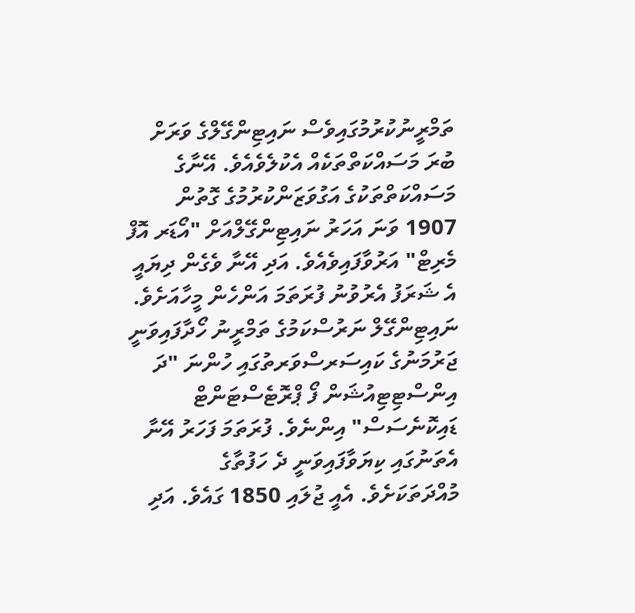ތަމްރީނުކުރުމުގައިވެސް ނައިޓިންގޭލްގެ ވަރަށް ބުރަ މަސައްކަތްތަކެއް އެކުލެވެއެވެ. އޭނާގެ މަސައްކަތްތަކުގެ އަގުވަޒަންކުރުމުގެ ގޮތުން 1907 ވަނަ އަހަރު ނައިޓިންގޭލްއަށް "އޯޑަރ އޮފް މެރިޓް" އަރުވާފައިވެއެވެ. އަދި އޭނާ ވެގެން ދިޔައީ އެ ޝަރަފު އެރުވުނު ފުރަތަމަ އަންހެން މީހާއަށެވެ.
ނައިޓިންގޭލް ނަރުސްކަމުގެ ތަމްރީނު ހޯދާފައިވަނީ ޖަރުމަނުގެ ކައިސަރސްވަރތުގައި ހުންނަ "ދަ އިންސްޓިޓިއުޝަން ފޯ ޕްރޮޓެސްޓަންޓް ޑައިކޮނެސަސް" އިންނެވެ. ފުރަތަމަ ފަހަރު އޭނާ އެތަނުގައި ކިޔަވާފައިވަނީ ދެ ހަފުތާގެ މުއްދަތަކަށެވެ. އެއީ ޖުލައި 1850 ގައެވެ. އަދި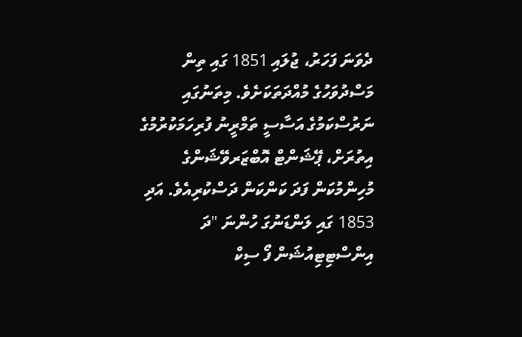ދެވަނަ ފަހަރު، ޖުލައި 1851 ގައި ތިން މަސްދުވަހުގެ މުއްދަތަކަށެވެ. މިތަނުގައި ނަރުސްކަމުގެ އަސާސީ ތަމްރީނު ފުރިހަމަކުރުމުގެ އިތުރަށް، ޕޭޝަންޓް އޮބްޒަރވޭޝަންގެ މުހިންމުކަން ފަދަ ކަންކަން ދަސްކުރިއެވެ. އަދި 1853 ގައި ލަންޑަނުގަ ހުންނަ "ދަ އިންސްޓިޓިއުޝަން ފޯ ސިކް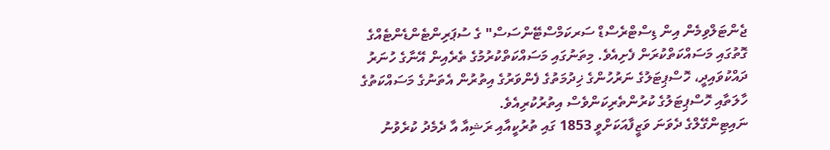ޖެންޓަލްވިމެން އިން ޑިސްޓްރެސްޑް ސަރކަމްސްޓޭންސަސް" ގެ ސުޕަރިންޓެންޑެންޓެއްގެ ގޮތުގައި މަސައްކަތްކުރަން ފެށިއެވެ. މިތަނުގައި މަސައްކަތްކުރުމުގެ ތެރެއިން އޭނާގެ ހުނަރު ދައްކުވައިދީ، ހޮސްޕިޓަލުގެ ނަރުހުންގެ ޚިދުމަތުގެ ފެންވަރުގެ އިތުރުން އެތަނުގެ މަސައްކަތުގެ ހާލަތާއި ހޮސްޕިޓަލުގެ ކުރުންތެރިކަންވެސް އިތުރުކުރިއެވެ.
ނައިޓިންގޭލްގެ ދެވަނަ ވަޒީފާއަކަށްވީ 1853 ގައި ތުރުކީއާއި ރަޝިއާ އާ ދެމެދު ކުރެވުނު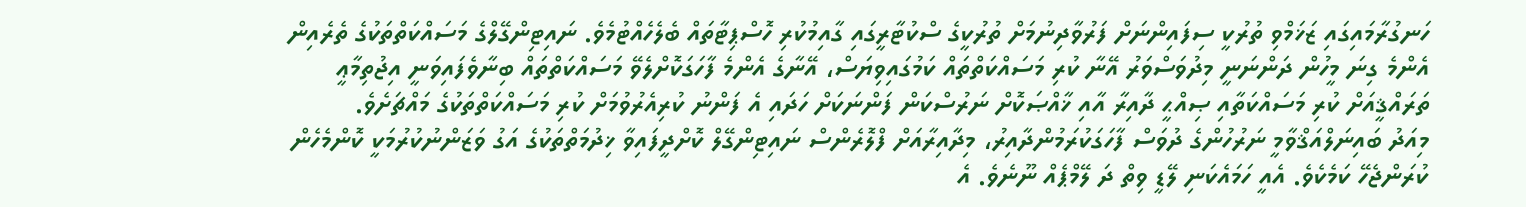ހަނގުރާމައިގައި ޒަޚަމްވި ތުރުކީ ސިފައިންނަށް ފަރުވާދިނުމަށް ތުރުކީގެ ސްކުޓާރީގައި ގާއިމުކުރި ހޮސްޕިޓާތައް ބެލެހެއްޓުމެވެ. ނައިޓިންގޭލްގެ މަސައްކަތްތަކުގެ ތެރެއިން އެންމެ ގިނަ މީހުން ދަންނަނީ މިދުވަސްވަރު އޭނާ ކުރި މަސައްކަތްތައް ކަމުގައިވިޔަސް، އޭނާގެ އެންމެ ފާހަގަކޮށްލެވޭ މަސައްކަތްތައް ބިނާވެފައިވަނީ އިޖުތިމާޢީ ތަރައްޤީއަށް ކުރި މަސައްކަތާއި ޞިއްޙީ ދާއިރާ އާއި ޚާއްޞަކޮށް ނަރުސްކަން ފަންނަކަށް ހަދައި އެ ފަންނު ކުރިއެރުވުމަށް ކުރި މަސައްކަތްތަކުގެ މައްޗަށެވެ.
މިއަދު ބައިނަލްއަޤްވާމީ ނަރުހުންގެ ދުވަސް ފާހަގަކުރަމުންދާއިރު، މިދާއިރާއަށް ފްލޮރެންސް ނައިޓިންގޭލް ކޮށްދީފައިވާ ޚިދުމަތްތަކުގެ އަގު ވަޒަންނުކުރުމަކީ ކޮންމެހެން ކުރަންޖެހޭ ކަމެކެވެ. އެއީ ހަމައެކަނި ލޭޑީ ވިތް ދަ ލޭމްޕެއް ނޫނެވެ. އެ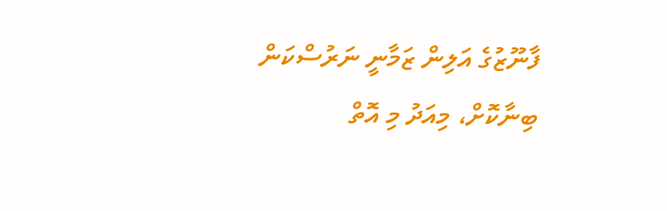ފާނޫޒުގެ އަލިން ޒަމާނީ ނަރުސްކަން ބިނާކޮށް، މިއަދު މި އޮތް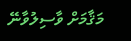މަޤާމަށް ވާސިލުވާނޭ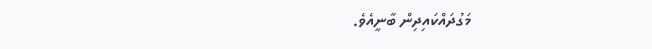މަގުދައްކައިދިން ބާނީއެވެ.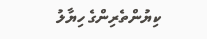ކިޔުންތެރިންގެ ހިޔާލު